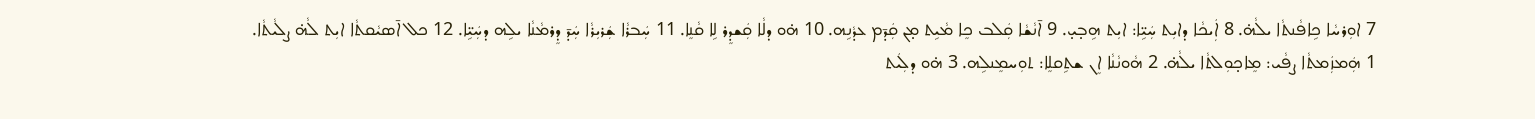7 ܐܘܼܪܚܵܐ ܟܹܐܦܵܢܬܵܐ ܝܠܵܗ̇. 8 ܐܲܝܟܵܐ ܕܐܝܼܬ ܚܲܝܹ̈ܐ: ܐܝܼܬ ܗܹܒ̣ܝ̣. 9 ܐ̄ܢܵܫܵܐ ܩܲܠܒ ܟܸܐ ܡܵܝܹܬ ܡ̣ܢ ܩܲܕ̄ܡ ܥܕܵܢܹܗ. 10 ܗ̇ܘ ܕܠܵܐ ܩܲܫܕܸܪ ܠܹܐ ܩܵܢܸܐ. 11 ܚܲܒܪܵܐ ܫܲܪܝܼܪܵܐ ܚܲܕ̄ ܕܸܪܡܵܢܵܐ ܝܠܹܗ ܕܚܲܝܹ̈ܐ. 12 ܟܠ ܐ̄ܣܝܵܩܬܵܐ ܐܝܼܬ ܠܵܗ̇ ܨܠܵܝܬܵܐ.
1 ܗܲܡܙܲܡܬܵܐ ܨܦܵܝ: ܡܸܐܟ̣ܘܼܠܬܵܐ ܝܠܵܗ̇. 2 ܗܵܘܢܵܢܵܐ ܐܸܢ ܫܬܹܩܠܸܐ: ܬܘܼܚܡܸܢܠܹܗ. 3 ܗ̇ܘ ܕܠܲܝܬ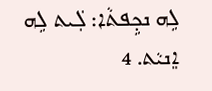ܠܹܗ ܢܟ̣ܹܦܬܵܐ: ܠܲܝܬ ܠܹܗ ܐܸܢܝܵܬ. 4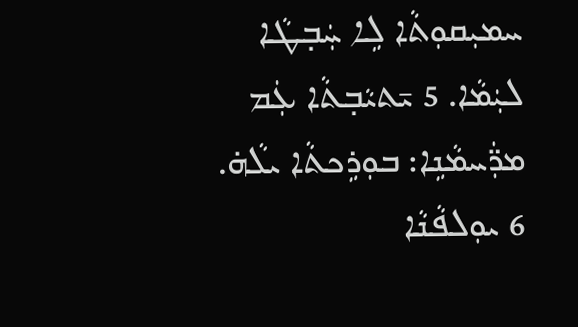ܚܡܝܼܩܘܼܬܵܐ ܠܹܐ ܚܲܒ̣ܛܵܐ ܠܝܲܡܵܐ. 5 ܝ̄ܬܝܵܒ̣ܬܵܐ ܥܲܡ ܡܪ̈ܲܚܡܵܢܹܐ: ܒܘܼܪܹܟܬܵܐ ܝܠܵܗ̇. 6 ܝܘܼܠܦܵܢܵܐ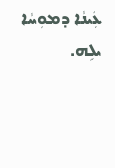ܥܲܝܢܵܐ ܕܡܘܼܚܵܐ ܝܠܹܗ.